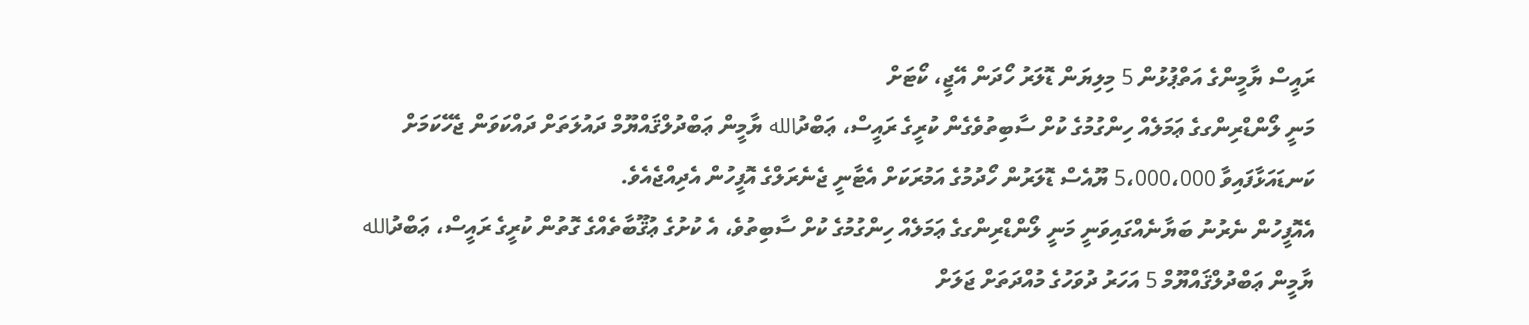ރައީސް ޔާމީންގެ އަތްޕުޅުން 5 މިލިޔަން ޑޮލަރު ހޯދަން އޭޖީ، ކޯޓަށް
މަނީ ލޯންޑްރިންގގެ ޢަމަލެއް ހިންގުމުގެ ކުށް ސާބިތުވެގެން ކުރީގެ ރައީސް، ޢަބްދުالله ޔާމީން ޢަބްދުލްޤައްޔޫމް ދައުލަތަށް ދައްކަވަން ޖެހޭކަމަށް ކަނޑައަޅާފައިވާ 5،000،000 ޔޫއެސް ޑޮލަރުން ހޯދުމުގެ އަމުރަކަށް އެޓާނީ ޖެނެރަލްގެ އޮފީހުން އެދިއްޖެއެވެ.
އެއޮފީހުން ނެރުނު ބަޔާނެއްގައިވަނީ މަނީ ލޯންޑްރިންގގެ ޢަމަލެއް ހިންގުމުގެ ކުށް ސާބިތުވެ، އެ ކުށުގެ ޢުޤޫބާތެއްގެ ގޮތުން ކުރީގެ ރައީސް، ޢަބްދުالله ޔާމީން ޢަބްދުލްޤައްޔޫމް 5 އަހަރު ދުވަހުގެ މުއްދަތަށް ޖަލަށް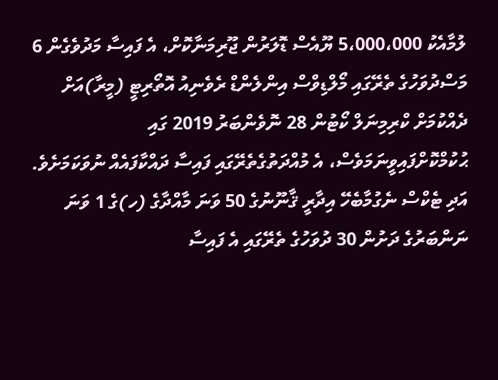ލުމާއެކު 5،000،000 ޔޫއެސް ޑޮލަރުން ޖޫރިމަނާކޮށް، އެ ފައިސާ މަދުވެގެން 6 މަސްދުވަހުގެ ތެރޭގައި މޯލްޑިވްސް އިންލެންޑް ރެވެނިއު އޮތޯރިޓީ (މީރާ)އަށް ދެއްކުމަށް ކްރިމިނަލް ކޯޓުން 28 ނޮވެންބަރު 2019 ގައި ޙުކުމްކޮށްފައިވީނަމަވެސް، އެ މުއްދަތުގެތެރޭގައި ފައިސާ ދައްކާފައެއް ނުވަކަމަށެވެ.
އަދި ޓެކްސް ނެގުމާބެހޭ އިދާރީ ޤާނޫނުގެ 50 ވަނަ މާއްދާގެ (ހ)ގެ 1 ވަނަ ނަންބަރުގެ ދަށުން 30 ދުވަހުގެ ތެރޭގައި އެ ފައިސާ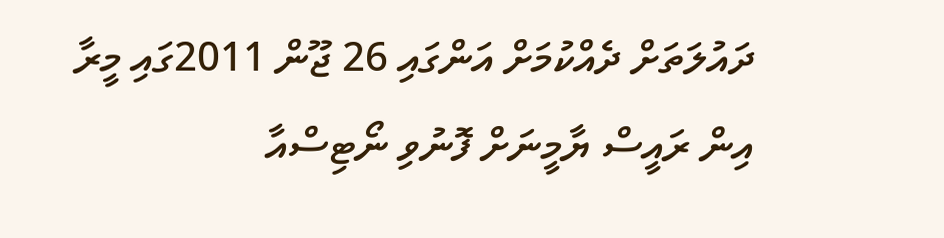ދައުލަތަށް ދެއްކުމަށް އަންގައި 26 ޖޫން 2011ގައި މީރާ އިން ރައީސް ޔާމީނަށް ފޮނުވި ނޯޓިސްއާ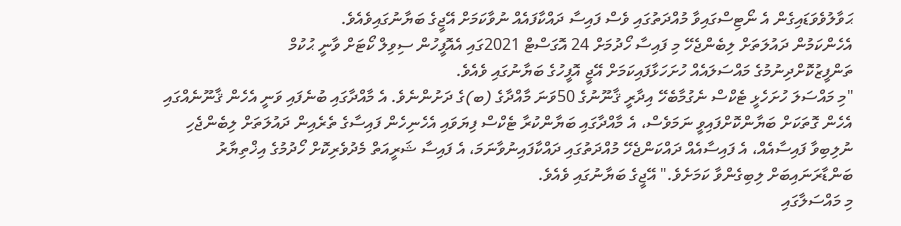ޙަވާލުވެވަޑައިގެން އެ ނޯޓިސްގައިވާ މުއްދަތުގައި ވެސް ފައިސާ ދައްކާފައެއް ނުވާކަމަށް އޭޖީގެ ބަޔާނުގައިވެއެވެ.
އެހެންކަމުން ދައުލަތަށް ލިބެންޖެހޭ މި ފައިސާ ހޯދުމަށް 24 އޮގަސްޓް 2021ގައި އެއޮފީހުން ސިވިލް ކޯޓަށް ވާނީ ޙުކުމް
ތަންފީޒުކޮށްދިނުމުގެ މައްސަލައެއް ހުށަހަޅާފައިކަމަށް އޭޖީ އޮފީހުގެ ބަޔާނުގައި ވެއެވެ.
"މި މައްސަލަ ހުށަހެޅީ ޓެކްސް ނެގުމާބެހޭ އިދާރީ ޤާނޫނުގެ 50ވަނަ މާއްދާގެ (ބ)ގެ ދަށުންނެވެ. އެ މާއްދާގައި ބުނެފައި ވަނީ އެހެން ޤާނޫނެއްގައި އެހެން ގޮތަކަށް ބަޔާންކޮށްފައިވީ ނަމަވެސް، އެ މާއްދާގައި ބަޔާންކުރާ ޓެކްސް ފިޔަވައި އެހެނިހެން ފައިސާގެ ތެރެއިން ދައުލަތަށް ލިބެންޖެހި ނުލިބިވާ ފައިސާއެއް، އެ ފައިސާއެއް ދައްކަންޖެހޭ މުއްދަތުގައި ދައްކާފައިނުވާނަމަ، އެ ފައިސާ ޝަރީއަތް މެދުވެރިކޮށް ހޯދުމުގެ އިޚްތިޔާރު ބަންޑާރަނައިބަށް ލިބިގެންވާ ކަމަށެވެ." އޭޖީގެ ބަޔާނުގައި ވެއެވެ.
މި މައްސަލާގައި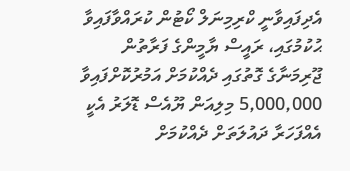އެދިފައިވާނީ ކްރިމިނަލް ކޯޓުން ކުރައްވާފައިވާ ޙުކުމުގައި، ރައީސް ޔާމީންގެ ފަރާތުން ޖޫރިމަނާގެ ގޮތުގައި ދެއްކުމަށް އަމުރުކޮށްފައިވާ 5,000,000 މިލިއަން ޔޫއެސް ޑޮލަރު އެކީ އެއްފަހަރާ ދައުލަތަށް ދެއްކުމަށް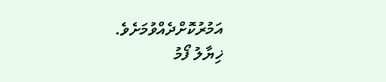އަމުރުކޮށްދެއްވުމަށެވެ.
ޚިޔާލު ފޯމު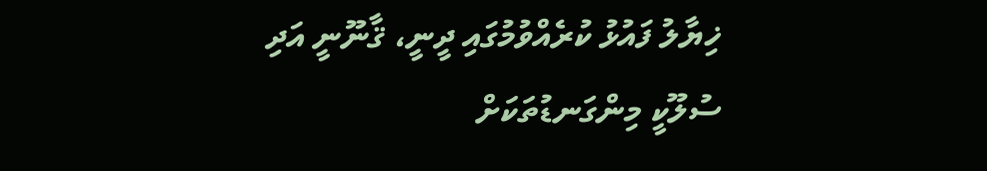ޚިޔާލު ފައުޅު ކުރެއްވުމުގައި ދީނީ، ޤާނޫނީ އަދި ސުލޫކީ މިންގަނޑުތަކަށް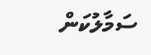ސަމާލުކަން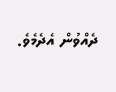ދެއްވުން އެދެމެވެ.